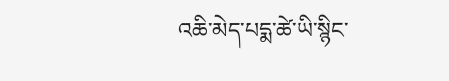འཆི་མེད་པདྨ་ཚེ་ཡི་སྙིང་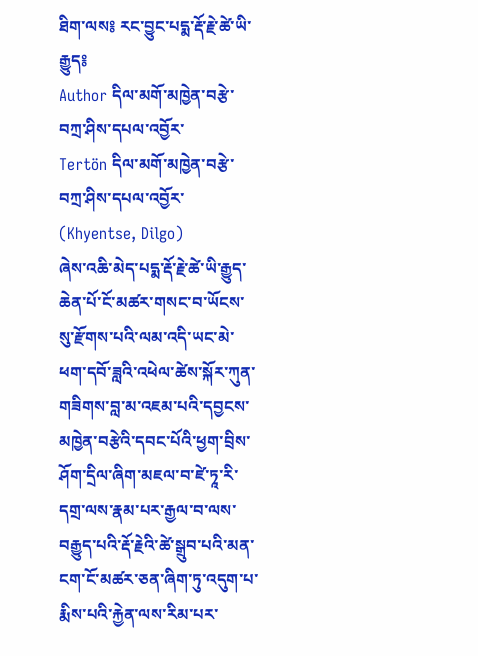ཐིག་ལས༔ རང་བྱུང་པདྨ་རྡོ་རྗེ་ཚེ་ཡི་རྒྱུད༔
Author དིལ་མགོ་མཁྱེན་བརྩེ་བཀྲ་ཤིས་དཔལ་འབྱོར་
Tertön དིལ་མགོ་མཁྱེན་བརྩེ་བཀྲ་ཤིས་དཔལ་འབྱོར་ (Khyentse, Dilgo)
ཞེས་འཆི་མེད་པདྨ་རྡོ་རྗེ་ཚེ་ཡི་རྒྱུད་ཆེན་པོ་ངོ་མཚར་གསང་བ་ཡོངས་སུ་རྫོགས་པའི་ལམ་འདི་ཡང་མེ་ཕག་དབོ་ཟླའི་འཕེལ་ཚེས་སྐོར་ཀུན་གཟིགས་བླ་མ་འཇམ་པའི་དབྱངས་མཁྱེན་བརྩེའི་དབང་པོའི་ཕྱག་བྲིས་ཤོག་དྲིལ་ཞིག་མཇལ་བ་ཛེ་ཏཱ་རི་དགྲ་ལས་རྣམ་པར་རྒྱལ་བ་ལས་བརྒྱུད་པའི་རྡོ་རྗེའི་ཚེ་སྒྲུབ་པའི་མན་ངག་ངོ་མཚར་ཅན་ཞིག་ཏུ་འདུག་པ་རྨིས་པའི་རྐྱེན་ལས་རིམ་པར་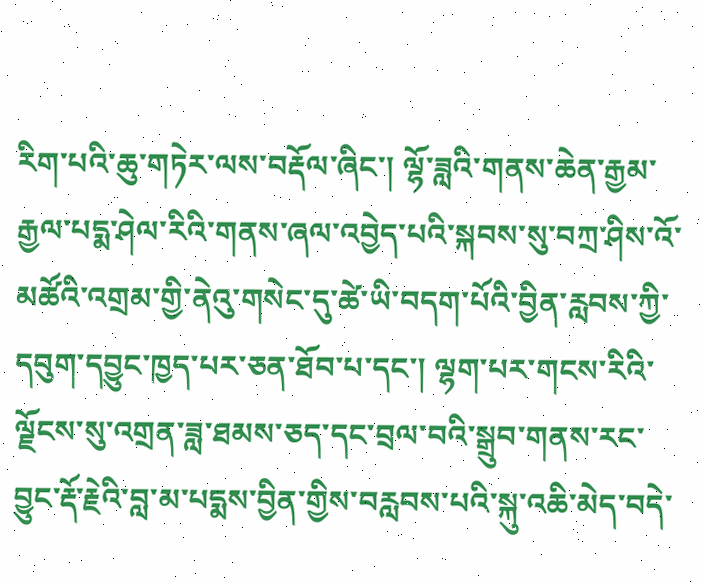རིག་པའི་ཆུ་གཏེར་ལས་བརྡོལ་ཞིང་། ལྷོ་ཟླའི་གནས་ཆེན་རྒྱམ་རྒྱལ་པདྨ་ཤེལ་རིའི་གནས་ཞལ་འབྱེད་པའི་སྐབས་སུ་བཀྲ་ཤིས་འོ་མཚོའི་འགྲམ་གྱི་ནེའུ་གསེང་དུ་ཚེ་ཡི་བདག་པོའི་བྱིན་རླབས་ཀྱི་དབུག་དབྱུང་ཁྱད་པར་ཅན་ཐོབ་པ་དང་། ལྷག་པར་གངས་རིའི་ལྗོངས་སུ་འགྲན་ཟླ་ཐམས་ཅད་དང་བྲལ་བའི་སྒྲུབ་གནས་རང་བྱུང་རྡོ་རྗེའི་བླ་མ་པདྨས་བྱིན་གྱིས་བརླབས་པའི་སྐུ་འཆི་མེད་བདེ་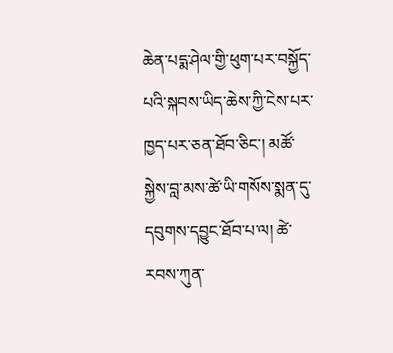ཆེན་པདྨ་ཤེལ་གྱི་ཕུག་པར་བསྐྱོད་པའི་སྐབས་ཡིད་ཆེས་ཀྱི་ངེས་པར་ཁྱད་པར་ཅན་ཐོབ་ཅིང་། མཚོ་སྐྱེས་བླ་མས་ཚེ་ཡི་གསོས་སྨན་དུ་དབུགས་དབྱུང་ཐོབ་པ་ལ། ཚེ་རབས་ཀུན་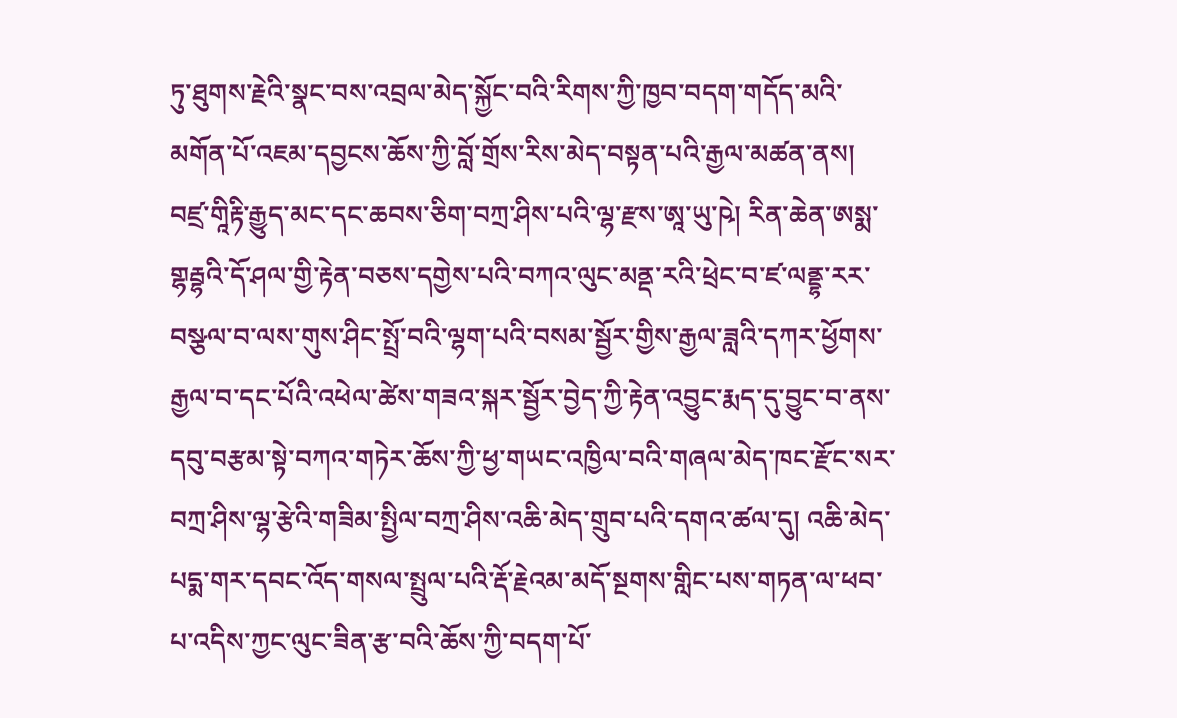ཏུ་ཐུགས་རྗེའི་སྣང་བས་འབྲལ་མེད་སྐྱོང་བའི་རིགས་ཀྱི་ཁྱབ་བདག་གདོད་མའི་མགོན་པོ་འཇམ་དབྱངས་ཆོས་ཀྱི་བློ་གྲོས་རིས་མེད་བསྟན་པའི་རྒྱལ་མཚན་ནས། བཛྲ་གཱིརྟི་རྒྱུད་མང་དང་ཆབས་ཅིག་བཀྲ་ཤིས་པའི་ལྷ་རྫས་ཨཱ་ཡུ་ཥེ། རིན་ཆེན་ཨསྨ་གྷརྦྷའི་དོ་ཤལ་གྱི་རྟེན་བཅས་དགྱེས་པའི་བཀའ་ལུང་མནྡ་རའི་ཕྲེང་བ་ཛ་ལནྡྷ་རར་བསྩལ་བ་ལས་གུས་ཤིང་སྤྲོ་བའི་ལྷག་པའི་བསམ་སྦྱོར་གྱིས་རྒྱལ་ཟླའི་དཀར་ཕྱོགས་རྒྱལ་བ་དང་པོའི་འཕེལ་ཚེས་གཟའ་སྐར་སྦྱོར་བྱེད་ཀྱི་རྟེན་འབྱུང་རྨད་དུ་བྱུང་བ་ནས་དབུ་བརྩམ་སྟེ་བཀའ་གཏེར་ཆོས་ཀྱི་ཕྱ་གཡང་འཁྱིལ་བའི་གཞལ་མེད་ཁང་རྫོང་སར་བཀྲ་ཤིས་ལྷ་རྩེའི་གཟིམ་སྤྱིལ་བཀྲ་ཤིས་འཆི་མེད་གྲུབ་པའི་དགའ་ཚལ་དུ། འཆི་མེད་པདྨ་གར་དབང་འོད་གསལ་སྤྲུལ་པའི་རྡོ་རྗེའམ་མདོ་སྔགས་གླིང་པས་གཏན་ལ་ཕབ་པ་འདིས་ཀྱང་ལུང་ཟིན་རྩ་བའི་ཆོས་ཀྱི་བདག་པོ་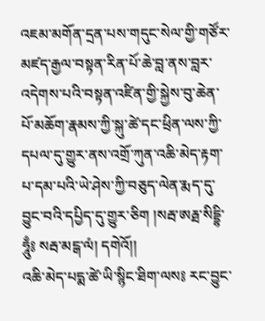འཇམ་མགོན་དྲན་པས་གདུང་སེལ་གྱི་གཙོར་མཛད་རྒྱལ་བསྟན་རིན་པོ་ཆེ་བླ་ནས་བླར་འདེགས་པའི་བསྟན་འཛིན་གྱི་སྐྱེས་བུ་ཆེན་པོ་མཆོག་རྣམས་ཀྱི་སྐུ་ཚེ་དང་ཕྲིན་ལས་ཀྱི་དཔལ་དུ་གྱུར་ནས་འགྲོ་ཀུན་འཆི་མེད་རྟག་པ་དམ་པའི་ཡེ་ཤེས་ཀྱི་བཅུད་ལེན་རྨད་དུ་བྱུང་བའི་དཔྱིད་དུ་གྱུར་ཅིག །སརྦ་ཨརྠ་སིདྡྷི་ཧཱུྃ༔ སརྦ་མངྒ་ལཾ། དགེའོ།།
འཆི་མེད་པདྨ་ཚེ་ཡི་སྙིང་ཐིག་ལས༔ རང་བྱུང་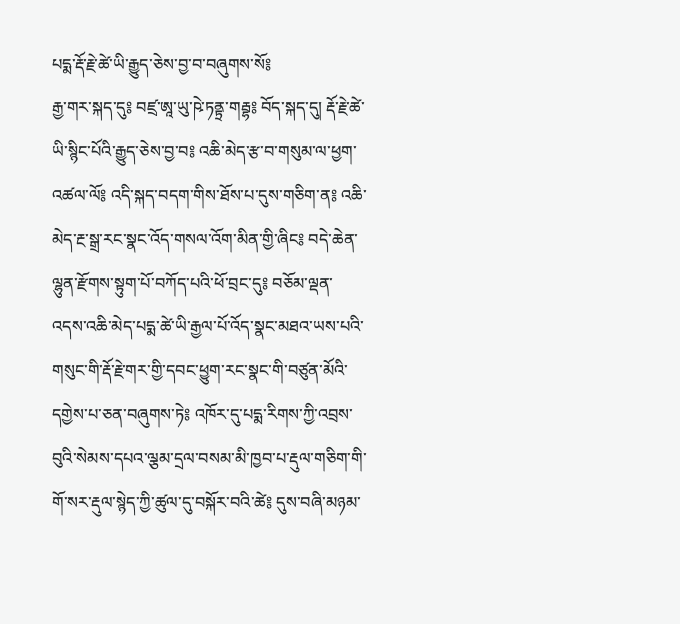པདྨ་རྡོ་རྗེ་ཚེ་ཡི་རྒྱུད་ཅེས་བྱ་བ་བཞུགས་སོ༔
རྒྱ་གར་སྐད་དུ༔ བཛྲ་ཨཱ་ཡུ་ཥེ་ཏནྟྲ་གརྦྷ༔ བོད་སྐད་དུ། རྡོ་རྗེ་ཚེ་ཡི་སྙིང་པོའི་རྒྱུད་ཅེས་བྱ་བ༔ འཆི་མེད་རྩ་བ་གསུམ་ལ་ཕྱག་འཚལ་ལོ༔ འདི་སྐད་བདག་གིས་ཐོས་པ་དུས་གཅིག་ན༔ འཆི་མེད་རྔ་སྒྲ་རང་སྣང་འོད་གསལ་འོག་མིན་གྱི་ཞིང༔ བདེ་ཆེན་ལྷུན་རྫོགས་སྟུག་པོ་བཀོད་པའི་ཕོ་བྲང་དུ༔ བཅོམ་ལྡན་འདས་འཆི་མེད་པདྨ་ཚེ་ཡི་རྒྱལ་པོ་འོད་སྣང་མཐའ་ཡས་པའི་གསུང་གི་རྡོ་རྗེ་གར་གྱི་དབང་ཕྱུག་རང་སྣང་གི་བཙུན་མོའི་དགྱེས་པ་ཅན་བཞུགས་ཏེ༔ འཁོར་དུ་པདྨ་རིགས་ཀྱི་འབྲས་བུའི་སེམས་དཔའ་ལྕམ་དྲལ་བསམ་མི་ཁྱབ་པ་རྡུལ་གཅིག་གི་གོ་སར་རྡུལ་སྙེད་ཀྱི་ཚུལ་དུ་བསྐོར་བའི་ཚེ༔ དུས་བཞི་མཉམ་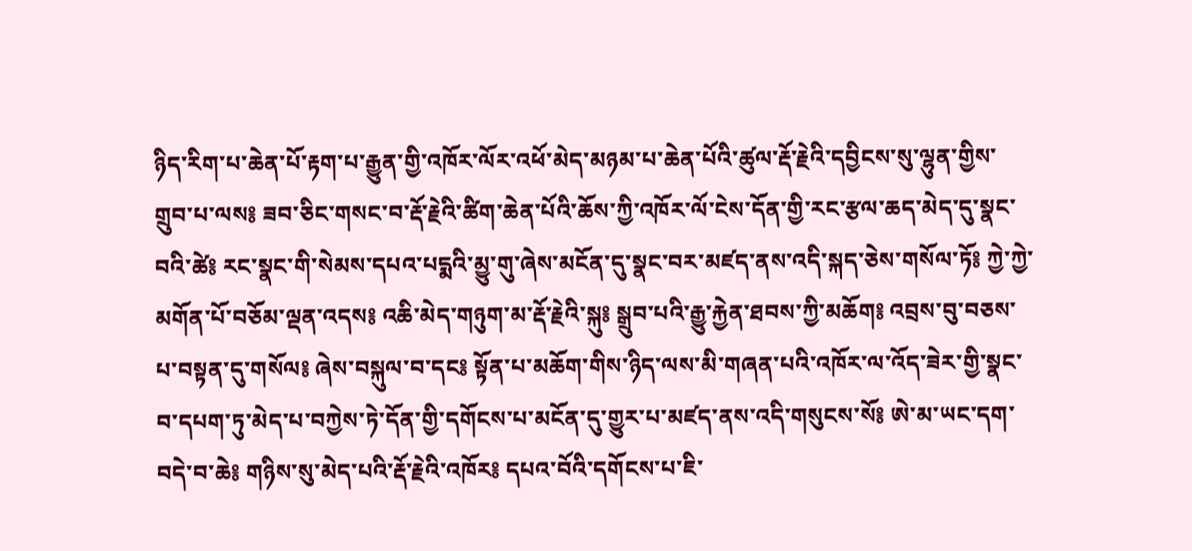ཉིད་རིག་པ་ཆེན་པོ་རྟག་པ་རྒྱུན་གྱི་འཁོར་ལོར་འཕོ་མེད་མཉམ་པ་ཆེན་པོའི་ཚུལ་རྡོ་རྗེའི་དབྱིངས་སུ་ལྷུན་གྱིས་གྲུབ་པ་ལས༔ ཟབ་ཅིང་གསང་བ་རྡོ་རྗེའི་ཚིག་ཆེན་པོའི་ཆོས་ཀྱི་འཁོར་ལོ་ངེས་དོན་གྱི་རང་རྩལ་ཆད་མེད་དུ་སྣང་བའི་ཚེ༔ རང་སྣང་གི་སེམས་དཔའ་པདྨའི་མྱུ་གུ་ཞེས་མངོན་དུ་སྣང་བར་མཛད་ནས་འདི་སྐད་ཅེས་གསོལ་ཏོ༔ ཀྱེ་ཀྱེ་མགོན་པོ་བཅོམ་ལྡན་འདས༔ འཆི་མེད་གཉུག་མ་རྡོ་རྗེའི་སྐུ༔ སྒྲུབ་པའི་རྒྱུ་རྐྱེན་ཐབས་ཀྱི་མཆོག༔ འབྲས་བུ་བཅས་པ་བསྟན་དུ་གསོལ༔ ཞེས་བསྐུལ་བ་དང༔ སྟོན་པ་མཆོག་གིས་ཉིད་ལས་མི་གཞན་པའི་འཁོར་ལ་འོད་ཟེར་གྱི་སྣང་བ་དཔག་ཏུ་མེད་པ་བཀྱེས་ཏེ་དོན་གྱི་དགོངས་པ་མངོན་དུ་གྱུར་པ་མཛད་ནས་འདི་གསུངས་སོ༔ ཨེ་མ་ཡང་དག་བདེ་བ་ཆེ༔ གཉིས་སུ་མེད་པའི་རྡོ་རྗེའི་འཁོར༔ དཔའ་བོའི་དགོངས་པ་ཇི་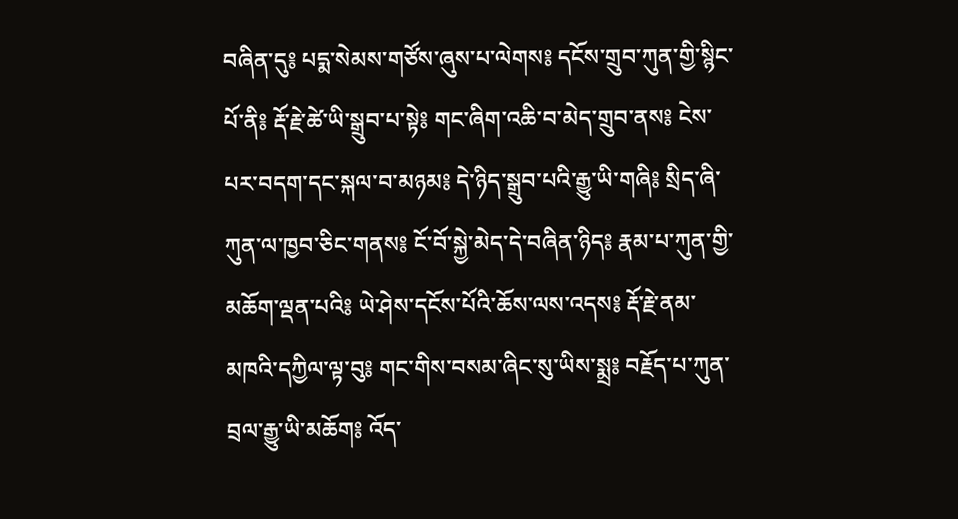བཞིན་དུ༔ པདྨ་སེམས་གཙོས་ཞུས་པ་ལེགས༔ དངོས་གྲུབ་ཀུན་གྱི་སྙིང་པོ་ནི༔ རྡོ་རྗེ་ཚེ་ཡི་སྒྲུབ་པ་སྟེ༔ གང་ཞིག་འཆི་བ་མེད་གྲུབ་ནས༔ ངེས་པར་བདག་དང་སྐལ་བ་མཉམ༔ དེ་ཉིད་སྒྲུབ་པའི་རྒྱུ་ཡི་གཞི༔ སྲིད་ཞི་ཀུན་ལ་ཁྱབ་ཅིང་གནས༔ ངོ་བོ་སྐྱེ་མེད་དེ་བཞིན་ཉིད༔ རྣམ་པ་ཀུན་གྱི་མཆོག་ལྡན་པའི༔ ཡེ་ཤེས་དངོས་པོའི་ཆོས་ལས་འདས༔ རྡོ་རྗེ་ནམ་མཁའི་དཀྱིལ་ལྟ་བུ༔ གང་གིས་བསམ་ཞིང་སུ་ཡིས་སྨྲ༔ བརྗོད་པ་ཀུན་བྲལ་རྒྱུ་ཡི་མཆོག༔ འོད་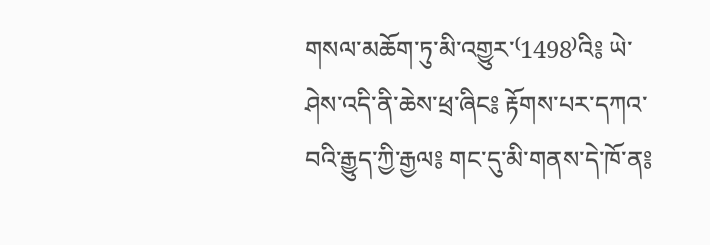གསལ་མཆོག་ཏུ་མི་འགྱུར་⁽1498⁾འི༔ ཡེ་ཤེས་འདི་ནི་ཆེས་ཕྲ་ཞིང༔ རྟོགས་པར་དཀའ་བའི་རྒྱུད་ཀྱི་རྒྱལ༔ གང་དུ་མི་གནས་དེ་ཁོ་ན༔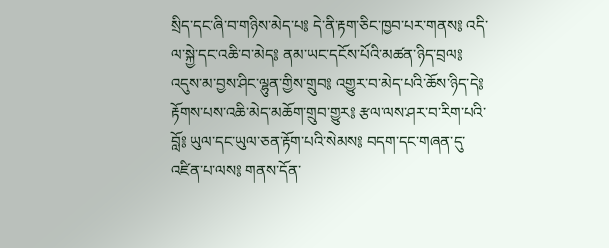སྲིད་དང་ཞི་བ་གཉིས་མེད་པ༔ དེ་ནི་རྟག་ཅིང་ཁྱབ་པར་གནས༔ འདི་ལ་སྐྱེ་དང་འཆི་བ་མེད༔ ནམ་ཡང་དངོས་པོའི་མཚན་ཉིད་བྲལ༔ འདུས་མ་བྱས་ཤིང་ལྷུན་གྱིས་གྲུབ༔ འགྱུར་བ་མེད་པའི་ཆོས་ཉིད་དེ༔ རྟོགས་པས་འཆི་མེད་མཆོག་གྲུབ་གྱུར༔ རྩལ་ལས་ཤར་བ་རིག་པའི་བློ༔ ཡུལ་དང་ཡུལ་ཅན་རྟོག་པའི་སེམས༔ བདག་དང་གཞན་དུ་འཛིན་པ་ལས༔ གནས་དོན་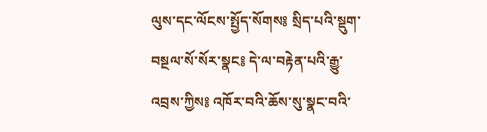ལུས་དང་ལོངས་སྤྱོད་སོགས༔ སྲིད་པའི་སྡུག་བསྔལ་སོ་སོར་སྣང༔ དེ་ལ་བརྟེན་པའི་རྒྱུ་འབྲས་ཀྱིས༔ འཁོར་བའི་ཆོས་སུ་སྣང་བའི་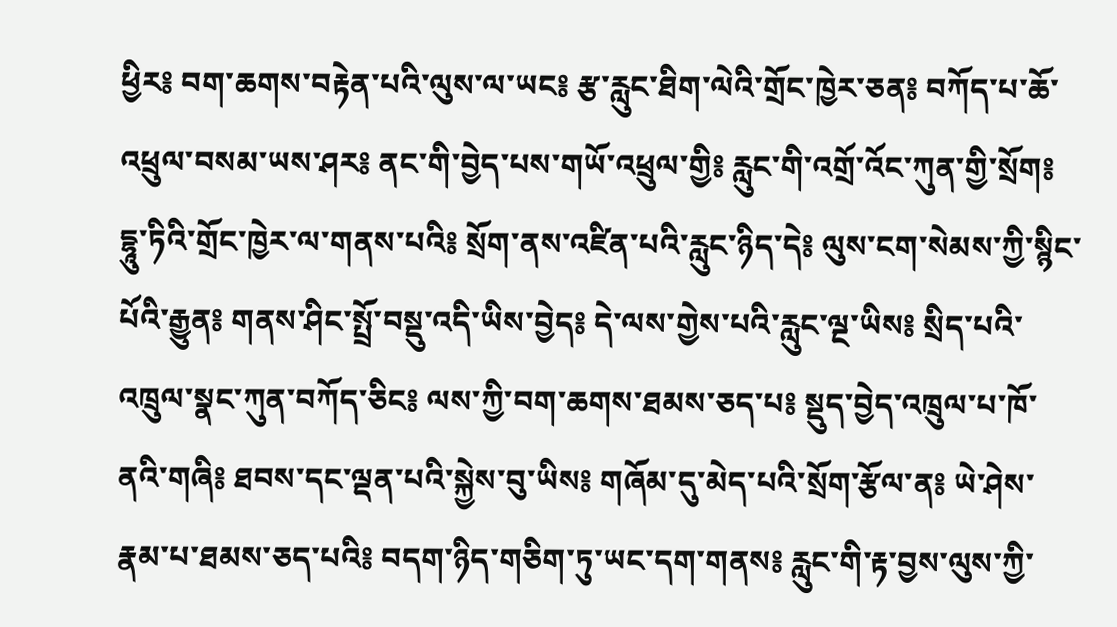ཕྱིར༔ བག་ཆགས་བརྟེན་པའི་ལུས་ལ་ཡང༔ རྩ་རླུང་ཐིག་ལེའི་གྲོང་ཁྱེར་ཅན༔ བཀོད་པ་ཆོ་འཕྲུལ་བསམ་ཡས་ཤར༔ ནང་གི་བྱེད་པས་གཡོ་འཕྲུལ་གྱི༔ རླུང་གི་འགྲོ་འོང་ཀུན་གྱི་སྲོག༔ དྷཱུ་ཏིའི་གྲོང་ཁྱེར་ལ་གནས་པའི༔ སྲོག་ནས་འཛིན་པའི་རླུང་ཉིད་དེ༔ ལུས་ངག་སེམས་ཀྱི་སྙིང་པོའི་རྒྱུན༔ གནས་ཤིང་སྤྲོ་བསྡུ་འདི་ཡིས་བྱེད༔ དེ་ལས་གྱེས་པའི་རླུང་ལྔ་ཡིས༔ སྲིད་པའི་འཁྲུལ་སྣང་ཀུན་བཀོད་ཅིང༔ ལས་ཀྱི་བག་ཆགས་ཐམས་ཅད་པ༔ སྡུད་བྱེད་འཁྲུལ་པ་ཁོ་ནའི་གཞི༔ ཐབས་དང་ལྡན་པའི་སྐྱེས་བུ་ཡིས༔ གཞོམ་དུ་མེད་པའི་སྲོག་རྩོལ་ན༔ ཡེ་ཤེས་རྣམ་པ་ཐམས་ཅད་པའི༔ བདག་ཉིད་གཅིག་ཏུ་ཡང་དག་གནས༔ རླུང་གི་རྟ་བྱས་ལུས་ཀྱི་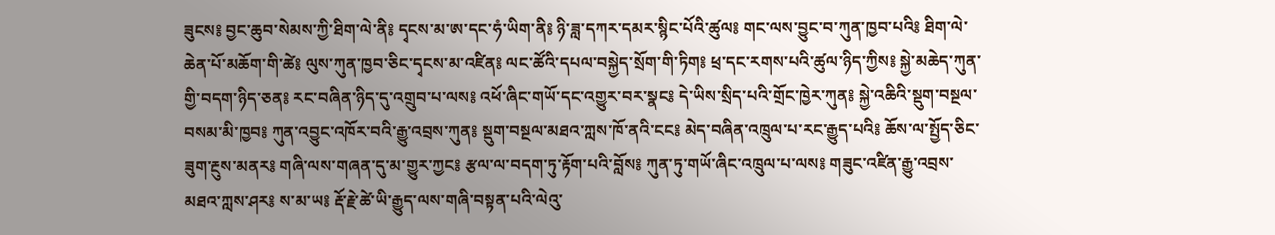ཟུངས༔ བྱང་ཆུབ་སེམས་ཀྱི་ཐིག་ལེ་ནི༔ དྭངས་མ་ཨ་དང་ཧཾ་ཡིག་ནི༔ ཉི་ཟླ་དཀར་དམར་སྙིང་པོའི་ཚུལ༔ གང་ལས་བྱུང་བ་ཀུན་ཁྱབ་པའི༔ ཐིག་ལེ་ཆེན་པོ་མཆོག་གི་ཚེ༔ ལུས་ཀུན་ཁྱབ་ཅིང་དྭངས་མ་འཛིན༔ ལང་ཚོའི་དཔལ་བསྐྱེད་སྲོག་གི་ཏིག༔ ཕྲ་དང་རགས་པའི་ཚུལ་ཉིད་ཀྱིས༔ སྐྱེ་མཆེད་ཀུན་གྱི་བདག་ཉིད་ཅན༔ རང་བཞིན་ཉིད་དུ་འགྲུབ་པ་ལས༔ འཕོ་ཞིང་གཡོ་དང་འགྱུར་བར་སྣང༔ དེ་ཡིས་སྲིད་པའི་གྲོང་ཁྱེར་ཀུན༔ སྐྱེ་འཆིའི་སྡུག་བསྔལ་བསམ་མི་ཁྱབ༔ ཀུན་འབྱུང་འཁོར་བའི་རྒྱུ་འབྲས་ཀུན༔ སྡུག་བསྔལ་མཐའ་ཀླས་ཁོ་ནའི་ངང༔ མེད་བཞིན་འཁྲུལ་པ་རང་རྒྱུད་པའི༔ ཆོས་ལ་སྤྱོད་ཅིང་ཟུག་རྔུས་མནར༔ གཞི་ལས་གཞན་དུ་མ་གྱུར་ཀྱང༔ རྩལ་ལ་བདག་ཏུ་རྟོག་པའི་བློས༔ ཀུན་ཏུ་གཡོ་ཞིང་འཁྲུལ་པ་ལས༔ གཟུང་འཛིན་རྒྱུ་འབྲས་མཐའ་ཀླས་ཤར༔ ས་མ་ཡ༔ རྡོ་རྗེ་ཚེ་ཡི་རྒྱུད་ལས་གཞི་བསྟན་པའི་ལེའུ་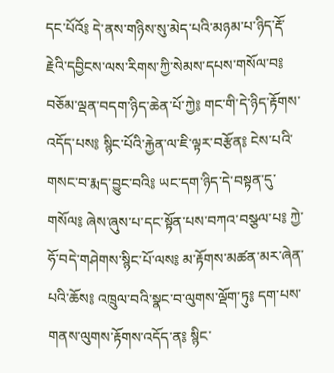དང་པོའོ༔ དེ་ནས་གཉིས་སུ་མེད་པའི་མཉམ་པ་ཉིད་རྡོ་རྗེའི་དབྱིངས་ལས་རིགས་ཀྱི་སེམས་དཔས་གསོལ་བ༔ བཅོམ་ལྡན་བདག་ཉིད་ཆེན་པོ་ཀྱེ༔ གང་གི་དེ་ཉིད་རྟོགས་འདོད་པས༔ སྙིང་པོའི་རྐྱེན་ལ་ཇི་ལྟར་བརྩོན༔ ངེས་པའི་གསང་བ་རྨད་བྱུང་བའི༔ ཡང་དག་ཉིད་དེ་བསྟན་དུ་གསོལ༔ ཞེས་ཞུས་པ་དང་སྟོན་པས་བཀའ་བསྩལ་པ༔ ཀྱེ་ཧོ་བདེ་གཤེགས་སྙིང་པོ་ལས༔ མ་རྟོགས་མཚན་མར་ཞེན་པའི་ཆོས༔ འཁྲུལ་བའི་སྣང་བ་ལུགས་ལྡོག་ཏུ༔ དག་པས་གནས་ལུགས་རྟོགས་འདོད་ན༔ སྙིང་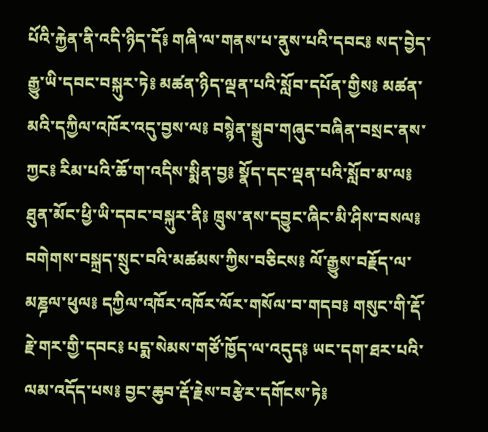པོའི་རྐྱེན་ནི་འདི་ཉིད་དོ༔ གཞི་ལ་གནས་པ་ནུས་པའི་དབང༔ སད་བྱེད་རྒྱུ་ཡི་དབང་བསྐུར་ཏེ༔ མཚན་ཉིད་ལྡན་པའི་སློབ་དཔོན་གྱིས༔ མཚན་མའི་དཀྱིལ་འཁོར་འདུ་བྱས་ལ༔ བསྙེན་སྒྲུབ་གཞུང་བཞིན་བསྲང་ནས་ཀྱང༔ རིམ་པའི་ཆོ་ག་འདིས་སྨིན་བྱ༔ སྣོད་དང་ལྡན་པའི་སློབ་མ་ལ༔ ཐུན་མོང་ཕྱི་ཡི་དབང་བསྐུར་ནི༔ ཁྲུས་ནས་དབྱུང་ཞིང་མི་ཤིས་བསལ༔ བགེགས་བསྐྲད་སྲུང་བའི་མཚམས་ཀྱིས་བཅིངས༔ ལོ་རྒྱུས་བརྗོད་ལ་མཎྜལ་ཕུལ༔ དཀྱིལ་འཁོར་འཁོར་ལོར་གསོལ་བ་གདབ༔ གསུང་གི་རྡོ་རྗེ་གར་གྱི་དབང༔ པདྨ་སེམས་གཙོ་ཁྱོད་ལ་འདུད༔ ཡང་དག་ཐར་པའི་ལམ་འདོད་པས༔ བྱང་ཆུབ་རྡོ་རྗེས་བརྩེར་དགོངས་ཏེ༔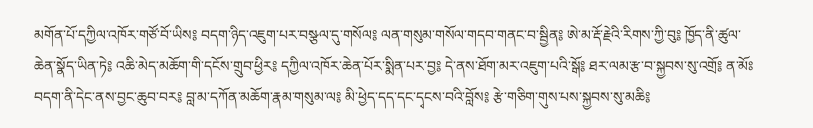མགོན་པོ་དཀྱིལ་འཁོར་གཙོ་བོ་ཡིས༔ བདག་ཉིད་འཇུག་པར་བསྩལ་དུ་གསོལ༔ ལན་གསུམ་གསོལ་གདབ་གནང་བ་སྦྱིན༔ ཨེ་མ་རྡོ་རྗེའི་རིགས་ཀྱི་བུ༔ ཁྱོད་ནི་ཚུལ་ཆེན་སྣོད་ཡིན་ཏེ༔ འཆི་མེད་མཆོག་གི་དངོས་གྲུབ་ཕྱིར༔ དཀྱིལ་འཁོར་ཆེན་པོར་སྨིན་པར་བྱ༔ དེ་ནས་ཐོག་མར་འཇུག་པའི་སྒོ༔ ཐར་ལམ་རྩ་བ་སྐྱབས་སུ་འགྲོ༔ ན་མོཿ བདག་ནི་དེང་ནས་བྱང་ཆུབ་བར༔ བླ་མ་དཀོན་མཆོག་རྣམ་གསུམ་ལ༔ མི་ཕྱེད་དད་དང་དྭངས་བའི་བློས༔ རྩེ་གཅིག་གུས་པས་སྐྱབས་སུ་མཆི༔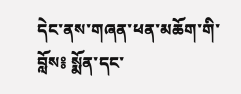དེང་ནས་གཞན་ཕན་མཆོག་གི་བློས༔ སྨོན་དང་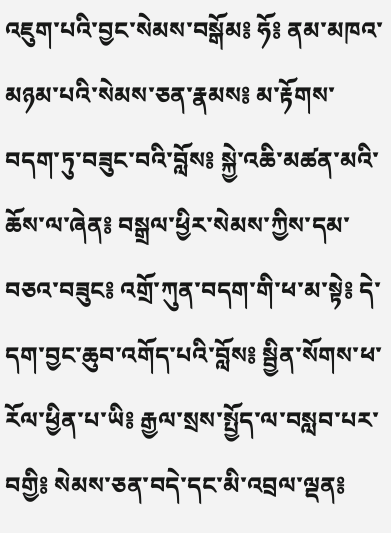འཇུག་པའི་བྱང་སེམས་བསྒོམ༔ ཧོ༔ ནམ་མཁའ་མཉམ་པའི་སེམས་ཅན་རྣམས༔ མ་རྟོགས་བདག་ཏུ་བཟུང་བའི་བློས༔ སྐྱེ་འཆི་མཚན་མའི་ཆོས་ལ་ཞེན༔ བསྒྲལ་ཕྱིར་སེམས་ཀྱིས་དམ་བཅའ་བཟུང༔ འགྲོ་ཀུན་བདག་གི་ཕ་མ་སྟེ༔ དེ་དག་བྱང་ཆུབ་འགོད་པའི་བློས༔ སྦྱིན་སོགས་ཕ་རོལ་ཕྱིན་པ་ཡི༔ རྒྱལ་སྲས་སྤྱོད་ལ་བསླབ་པར་བགྱི༔ སེམས་ཅན་བདེ་དང་མི་འབྲལ་ལྡན༔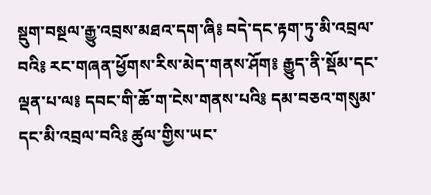སྡུག་བསྔལ་རྒྱུ་འབྲས་མཐའ་དག་ཞི༔ བདེ་དང་རྟག་ཏུ་མི་འབྲལ་བའི༔ རང་གཞན་ཕྱོགས་རིས་མེད་གནས་ཤོག༔ རྒྱུད་ནི་སྡོམ་དང་ལྡན་པ་ལ༔ དབང་གི་ཆོ་ག་ངེས་གནས་པའི༔ དམ་བཅའ་གསུམ་དང་མི་འབྲལ་བའི༔ ཚུལ་གྱིས་ཡང་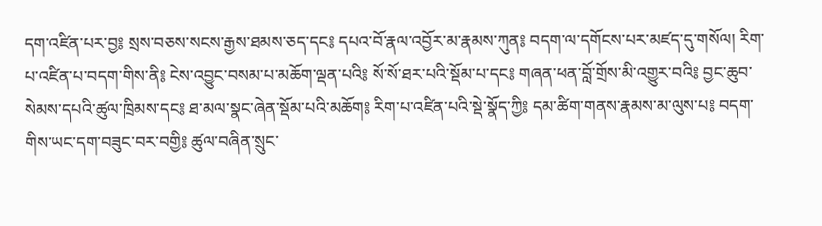དག་འཛིན་པར་བྱ༔ སྲས་བཅས་སངས་རྒྱས་ཐམས་ཅད་དང༔ དཔའ་བོ་རྣལ་འབྱོར་མ་རྣམས་ཀུན༔ བདག་ལ་དགོངས་པར་མཛད་དུ་གསོལ། རིག་པ་འཛིན་པ་བདག་གིས་ནི༔ ངེས་འབྱུང་བསམ་པ་མཆོག་ལྡན་པའི༔ སོ་སོ་ཐར་པའི་སྡོམ་པ་དང༔ གཞན་ཕན་བློ་གྲོས་མི་འགྱུར་བའི༔ བྱང་ཆུབ་སེམས་དཔའི་ཚུལ་ཁྲིམས་དང༔ ཐ་མལ་སྣང་ཞེན་སྡོམ་པའི་མཆོག༔ རིག་པ་འཛིན་པའི་སྡེ་སྣོད་ཀྱི༔ དམ་ཚིག་གནས་རྣམས་མ་ལུས་པ༔ བདག་གིས་ཡང་དག་བཟུང་བར་བགྱི༔ ཚུལ་བཞིན་སྲུང་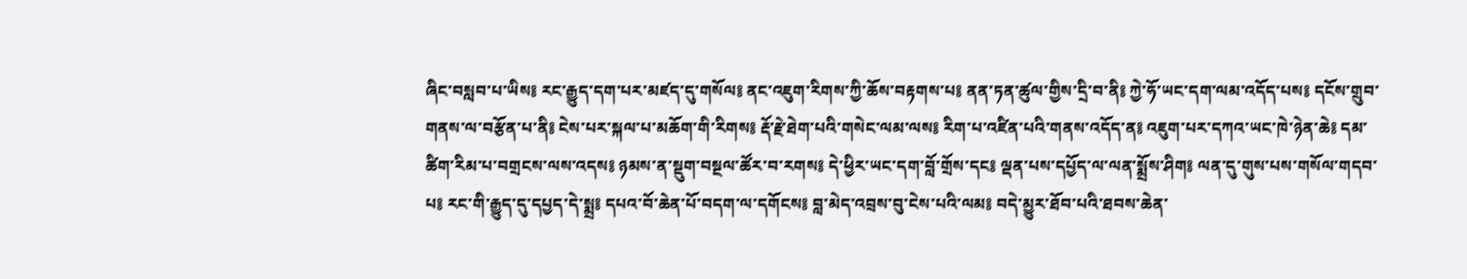ཞིང་བསླབ་པ་ཡིས༔ རང་རྒྱུད་དག་པར་མཛད་དུ་གསོལ༔ ནང་འཇུག་རིགས་ཀྱི་ཆོས་བརྟགས་པ༔ ནན་ཏན་ཚུལ་གྱིས་དྲི་བ་ནི༔ ཀྱེ་ཧོ་ཡང་དག་ལམ་འདོད་པས༔ དངོས་གྲུབ་གནས་ལ་བརྩོན་པ་ནི༔ ངེས་པར་སྐལ་པ་མཆོག་གི་རིགས༔ རྡོ་རྗེ་ཐེག་པའི་གསེང་ལམ་ལས༔ རིག་པ་འཛིན་པའི་གནས་འདོད་ན༔ འཇུག་པར་དཀའ་ཡང་ཁེ་ཉེན་ཆེ༔ དམ་ཚིག་རིམ་པ་བགྲངས་ལས་འདས༔ ཉམས་ན་སྡུག་བསྔལ་ཚོར་བ་རགས༔ དེ་ཕྱིར་ཡང་དག་བློ་གྲོས་དང༔ ལྡན་པས་དཔྱོད་ལ་ལན་སྨྲོས་ཤིག༔ ལན་དུ་གུས་པས་གསོལ་གདབ་པ༔ རང་གི་རྒྱུད་དུ་དཔྱད་དེ་སྨྲ༔ དཔའ་བོ་ཆེན་པོ་བདག་ལ་དགོངས༔ བླ་མེད་འབྲས་བུ་ངེས་པའི་ལམ༔ བདེ་མྱུར་ཐོབ་པའི་ཐབས་ཆེན་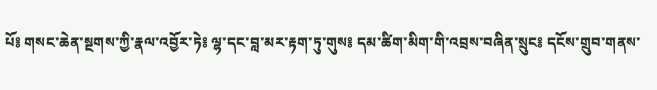པོ༔ གསང་ཆེན་སྔགས་ཀྱི་རྣལ་འབྱོར་ཏེ༔ ལྷ་དང་བླ་མར་རྟག་ཏུ་གུས༔ དམ་ཚིག་མིག་གི་འབྲས་བཞིན་སྲུང༔ དངོས་གྲུབ་གནས་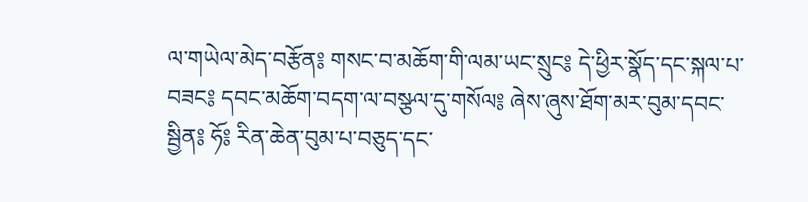ལ་གཡེལ་མེད་བརྩོན༔ གསང་བ་མཆོག་གི་ལམ་ཡང་སྲུང༔ དེ་ཕྱིར་སྣོད་དང་སྐལ་པ་བཟང༔ དབང་མཆོག་བདག་ལ་བསྩལ་དུ་གསོལ༔ ཞེས་ཞུས་ཐོག་མར་བུམ་དབང་སྦྱིན༔ ཧོ༔ རིན་ཆེན་བུམ་པ་བཅུད་དང་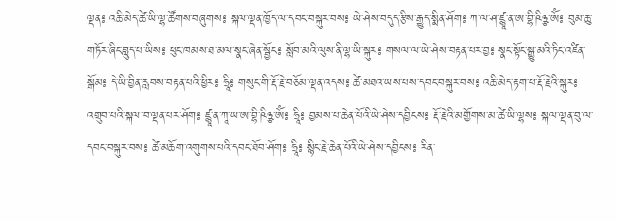ལྡན༔ འཆི་མེད་ཚེ་ཡི་ལྷ་ཚོགས་བཞུགས༔ སྐལ་ལྡན་ཁྱོད་ལ་དབང་བསྐུར་བས༔ ཡེ་ཤེས་བདུད་རྩིས་རྒྱུད་སྨིན་ཤོག༔ ཀ་ལ་ཤ་ཛྙཱ་ན་ཨ་བྷི་ཥིཉྩ་ཨོཾ༔ བུམ་ཆུ་གཏོར་ཞིང་བླུད་པ་ཡིས༔ ཕུང་ཁམས་ཐ་མལ་སྣང་ཞེན་སྦྱོང༔ སློབ་མའི་ལུས་ནི་ལྷ་ཡི་སྐུར༔ གསལ་ལ་ཡེ་ཤེས་བརྟན་པར་བྱ༔ སྣང་སྟོང་སྒྱུ་མའི་ཏིང་འཛིན་སྒོམ༔ དེ་ཡི་བྱིན་རླབས་བརྟན་པའི་ཕྱིར༔ ཧྲཱི༔ གསུང་གི་རྡོ་རྗེ་བཅོམ་ལྡན་འདས༔ ཚེ་མཐའ་ཡས་པས་དབང་བསྐུར་བས༔ འཆི་མེད་རྟག་པ་རྡོ་རྗེའི་སྐུར༔ འགྲུབ་པའི་སྐལ་བ་ལྡན་པར་ཤོག༔ ཛྙཱ་ན་ཀཱ་ཡ་ཨ་བྷི་ཥིཉྩ་ཨོཾ༔ ཧྲཱི༔ བྱམས་པ་ཆེན་པོའི་ཡེ་ཤེས་དབྱིངས༔ རྡོ་རྗེའི་མགྱོགས་མ་ཚེ་ཡི་ལྷས༔ སྐལ་ལྡན་བུ་ལ་དབང་བསྐུར་བས༔ ཚེ་མཆོག་འགུགས་པའི་དབང་ཐོབ་ཤོག༔ ཧྲཱི༔ སྙིང་རྗེ་ཆེན་པོའི་ཡེ་ཤེས་དབྱིངས༔ རིན་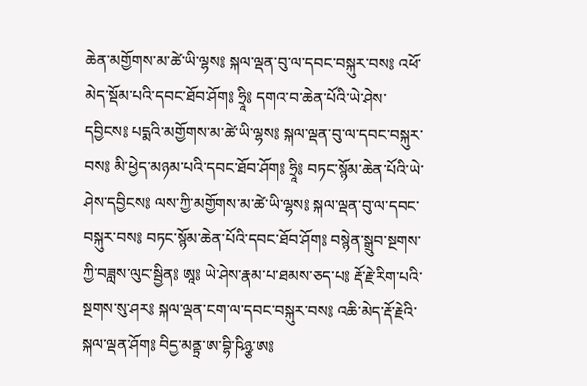ཆེན་མགྱོགས་མ་ཚེ་ཡི་ལྷས༔ སྐལ་ལྡན་བུ་ལ་དབང་བསྐུར་བས༔ འཕོ་མེད་སྡོམ་པའི་དབང་ཐོབ་ཤོག༔ ཧྲཱི༔ དགའ་བ་ཆེན་པོའི་ཡེ་ཤེས་དབྱིངས༔ པདྨའི་མགྱོགས་མ་ཚེ་ཡི་ལྷས༔ སྐལ་ལྡན་བུ་ལ་དབང་བསྐུར་བས༔ མི་ཕྱེད་མཉམ་པའི་དབང་ཐོབ་ཤོག༔ ཧྲཱི༔ བཏང་སྙོམ་ཆེན་པོའི་ཡེ་ཤེས་དབྱིངས༔ ལས་ཀྱི་མགྱོགས་མ་ཚེ་ཡི་ལྷས༔ སྐལ་ལྡན་བུ་ལ་དབང་བསྐུར་བས༔ བཏང་སྙོམ་ཆེན་པོའི་དབང་ཐོབ་ཤོག༔ བསྙེན་སྒྲུབ་སྔགས་ཀྱི་བཟླས་ལུང་སྦྱིན༔ ཨཱ༔ ཡེ་ཤེས་རྣམ་པ་ཐམས་ཅད་པ༔ རྡོ་རྗེ་རིག་པའི་སྔགས་སུ་ཤར༔ སྐལ་ལྡན་ངག་ལ་དབང་བསྐུར་བས༔ འཆི་མེད་རྡོ་རྗེའི་སྐལ་ལྡན་ཤོག༔ བིདྱ་མནྟྲ་ཨ་བྷི་ཥིཉྩ་ཨ༔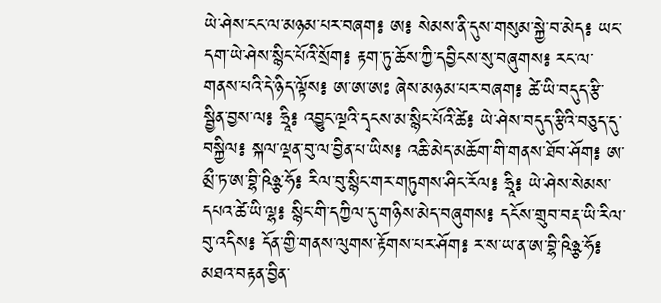ཡེ་ཤེས་ངང་ལ་མཉམ་པར་བཞག༔ ཨ༔ སེམས་ནི་དུས་གསུམ་སྐྱེ་བ་མེད༔ ཡང་དག་ཡེ་ཤེས་སྙིང་པོའི་སྲོག༔ རྟག་ཏུ་ཆོས་ཀྱི་དབྱིངས་སུ་བཞུགས༔ རང་ལ་གནས་པའི་དེ་ཉིད་ལྟོས༔ ཨ་ཨ་ཨཿ ཞེས་མཉམ་པར་བཞག༔ ཚེ་ཡི་བདུད་རྩི་སྦྱིན་བྱས་ལ༔ ཧྲཱི༔ འབྱུང་ལྔའི་དྭངས་མ་སྙིང་པོའི་ཚེ༔ ཡེ་ཤེས་བདུད་རྩིའི་བཅུད་དུ་བསྐྱིལ༔ སྐལ་ལྡན་བུ་ལ་བྱིན་པ་ཡིས༔ འཆི་མེད་མཆོག་གི་གནས་ཐོབ་ཤོག༔ ཨ་མྲྀ་ཏ་ཨ་བྷི་ཥིཉྩ་ཧོ༔ རིལ་བུ་སྙིང་གར་གཏུགས་ཤིང་རོལ༔ ཧྲཱི༔ ཡེ་ཤེས་སེམས་དཔའ་ཚེ་ཡི་ལྷ༔ སྙིང་གི་དཀྱིལ་དུ་གཉིས་མེད་བཞུགས༔ དངོས་གྲུབ་བརྡ་ཡི་རིལ་བུ་འདིས༔ དོན་གྱི་གནས་ལུགས་རྟོགས་པར་ཤོག༔ ར་ས་ཡ་ན་ཨ་བྷི་ཥིཉྩ་ཧོ༔ མཐའ་བརྟན་བྱིན་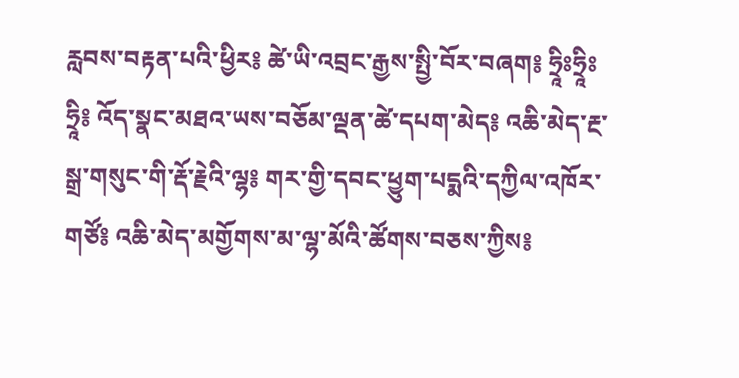རླབས་བརྟན་པའི་ཕྱིར༔ ཚེ་ཡི་འབྲང་རྒྱས་སྤྱི་བོར་བཞག༔ ཧྲཱིཿཧྲཱིཿཧྲཱི༔ འོད་སྣང་མཐའ་ཡས་བཅོམ་ལྡན་ཚེ་དཔག་མེད༔ འཆི་མེད་རྔ་སྒྲ་གསུང་གི་རྡོ་རྗེའི་ལྷ༔ གར་གྱི་དབང་ཕྱུག་པདྨའི་དཀྱིལ་འཁོར་གཙོ༔ འཆི་མེད་མགྱོགས་མ་ལྷ་མོའི་ཚོགས་བཅས་ཀྱིས༔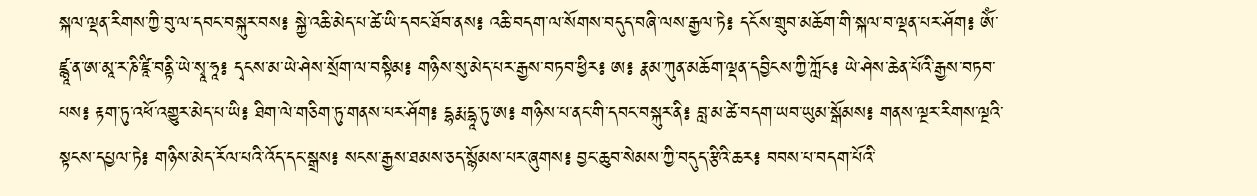སྐལ་ལྡན་རིགས་ཀྱི་བུ་ལ་དབང་བསྐུར་བས༔ སྐྱེ་འཆི་མེད་པ་ཚེ་ཡི་དབང་ཐོབ་ནས༔ འཆི་བདག་ལ་སོགས་བདུད་བཞི་ལས་རྒྱལ་ཏེ༔ དངོས་གྲུབ་མཆོག་གི་སྐལ་བ་ལྡན་པར་ཤོག༔ ཨོཾ་ཛྙཱ་ན་ཨ་མཱ་ར་ཎི་ཛཱི་བནྟི་ཡེ་སྭཱ་ཧཱ༔ དྭངས་མ་ཡེ་ཤེས་སྲོག་ལ་བསྟིམ༔ གཉིས་སུ་མེད་པར་རྒྱས་བཏབ་ཕྱིར༔ ཨ༔ རྣམ་ཀུན་མཆོག་ལྡན་དབྱིངས་ཀྱི་ཀློང༔ ཡེ་ཤེས་ཆེན་པོའི་རྒྱས་བཏབ་པས༔ རྟག་ཏུ་འཕོ་འགྱུར་མེད་པ་ཡི༔ ཐིག་ལེ་གཅིག་ཏུ་གནས་པར་ཤོག༔ དྷརྨ་དྷཱ་ཏུ་ཨ༔ གཉིས་པ་ནང་གི་དབང་བསྐུར་ནི༔ བླ་མ་ཚེ་བདག་ཡབ་ཡུམ་སྒོམས༔ གནས་ལྔར་རིགས་ལྔའི་སྟངས་དཔྱལ་ཏེ༔ གཉིས་མེད་རོལ་པའི་འོད་དང་སྒྲས༔ སངས་རྒྱས་ཐམས་ཅད་སྙོམས་པར་ཞུགས༔ བྱང་ཆུབ་སེམས་ཀྱི་བདུད་རྩིའི་ཆར༔ བབས་པ་བདག་པོའི་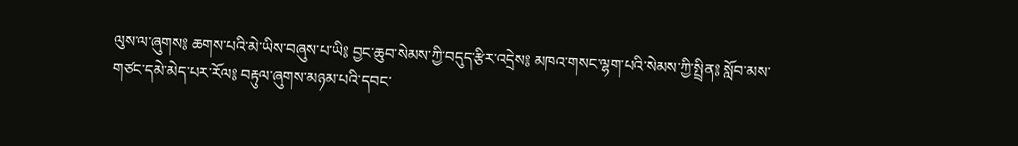ལུས་ལ་ཞུགས༔ ཆགས་པའི་མེ་ཡིས་བཞུས་པ་ཡི༔ བྱང་ཆུབ་སེམས་ཀྱི་བདུད་རྩིར་འདྲེས༔ མཁའ་གསང་ལྷག་པའི་སེམས་ཀྱི་སྤྲིན༔ སློབ་མས་གཙང་དམེ་མེད་པར་རོལ༔ བརྟུལ་ཞུགས་མཉམ་པའི་དབང་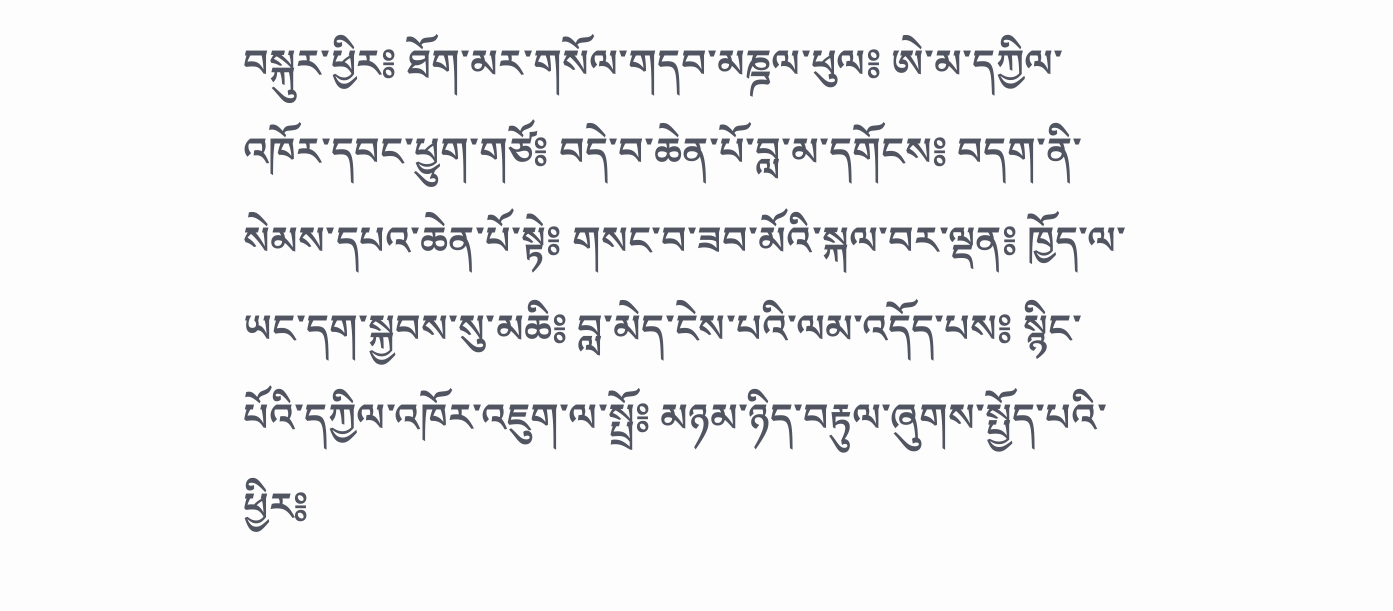བསྐུར་ཕྱིར༔ ཐོག་མར་གསོལ་གདབ་མཎྜལ་ཕུལ༔ ཨེ་མ་དཀྱིལ་འཁོར་དབང་ཕྱུག་གཙོ༔ བདེ་བ་ཆེན་པོ་བླ་མ་དགོངས༔ བདག་ནི་སེམས་དཔའ་ཆེན་པོ་སྟེ༔ གསང་བ་ཟབ་མོའི་སྐལ་བར་ལྡན༔ ཁྱོད་ལ་ཡང་དག་སྐྱབས་སུ་མཆི༔ བླ་མེད་ངེས་པའི་ལམ་འདོད་པས༔ སྙིང་པོའི་དཀྱིལ་འཁོར་འཇུག་ལ་སྤྲོ༔ མཉམ་ཉིད་བརྟུལ་ཞུགས་སྤྱོད་པའི་ཕྱིར༔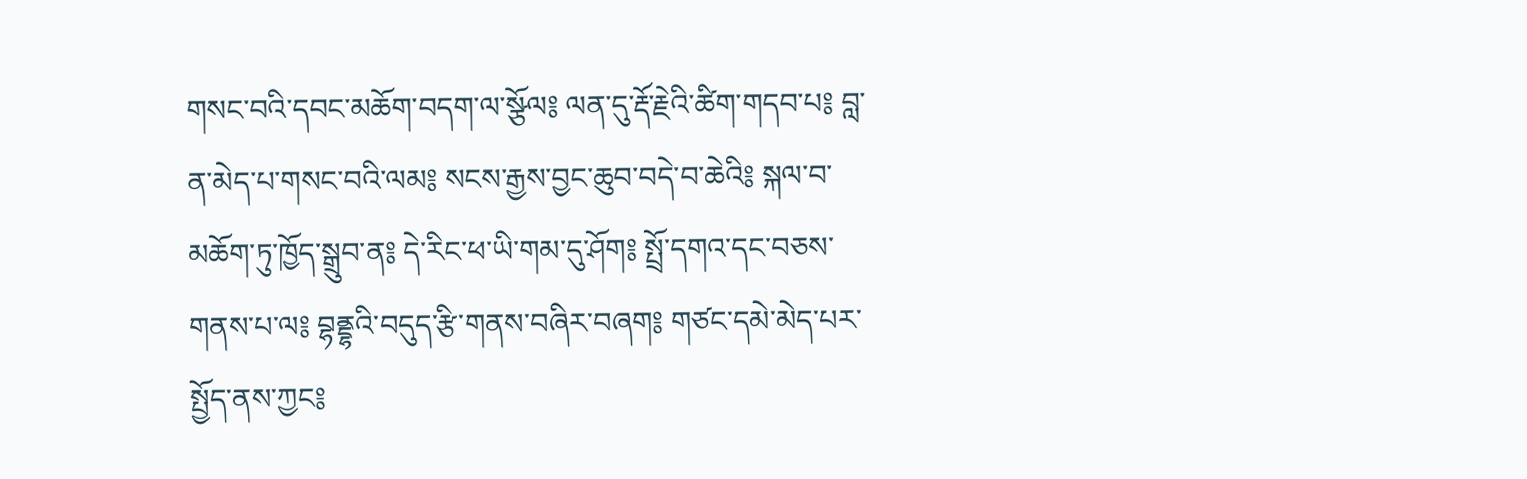གསང་བའི་དབང་མཆོག་བདག་ལ་སྩོལ༔ ལན་དུ་རྡོ་རྗེའི་ཚིག་གདབ་པ༔ བླ་ན་མེད་པ་གསང་བའི་ལམ༔ སངས་རྒྱས་བྱང་ཆུབ་བདེ་བ་ཆེའི༔ སྐལ་བ་མཆོག་ཏུ་ཁྱོད་སྒྲུབ་ན༔ དེ་རིང་ཕ་ཡི་གམ་དུ་ཤོག༔ སྤྲོ་དགའ་དང་བཅས་གནས་པ་ལ༔ བྷནྡྷའི་བདུད་རྩི་གནས་བཞིར་བཞག༔ གཙང་དམེ་མེད་པར་སྤྱོད་ནས་ཀྱང༔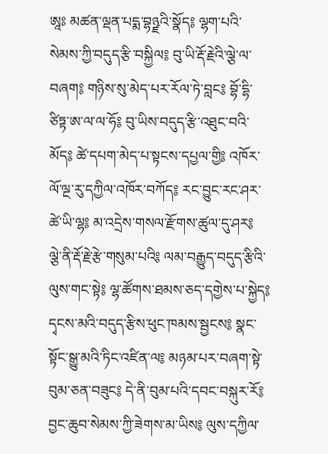ཨཱཿ མཚན་ལྡན་པདྨ་བྷཉྫའི་སྣོད༔ ལྷག་པའི་སེམས་ཀྱི་བདུད་རྩི་བསྐྱིལ༔ བུ་ཡི་རྡོ་རྗེའི་ལྕེ་ལ་བཞག༔ གཉིས་སུ་མེད་པར་རོལ་ཏེ་བླང༔ བྷོ་དྷི་ཙིཏྟ་ཨ་ལ་ལ་ཧོ༔ བུ་ཡིས་བདུད་རྩི་འཐུང་བའི་མོད༔ ཚེ་དཔག་མེད་པ་སྟངས་དཔྱལ་གྱི༔ འཁོར་ལོ་ལྔ་རུ་དཀྱིལ་འཁོར་བཀོད༔ རང་བྱུང་རང་ཤར་ཚེ་ཡི་ལྷ༔ མ་འདྲེས་གསལ་རྫོགས་ཚུལ་དུ་ཤར༔ ལྕེ་ནི་རྡོ་རྗེ་རྩེ་གསུམ་པའི༔ ལམ་བརྒྱུད་བདུད་རྩིའི་ལུས་གང་སྟེ༔ ལྷ་ཚོགས་ཐམས་ཅད་དགྱེས་པ་སྐྱེད༔ དྭངས་མའི་བདུད་རྩིས་ཕུང་ཁམས་སྦྱངས༔ སྣང་སྟོང་སྒྱུ་མའི་ཏིང་འཛིན་ལ༔ མཉམ་པར་བཞག་སྟེ་བུམ་ཅན་བཟུང༔ དེ་ནི་བུམ་པའི་དབང་བསྐུར་རོ༔ བྱང་ཆུབ་སེམས་ཀྱི་ཟེགས་མ་ཡིས༔ ལུས་དཀྱིལ་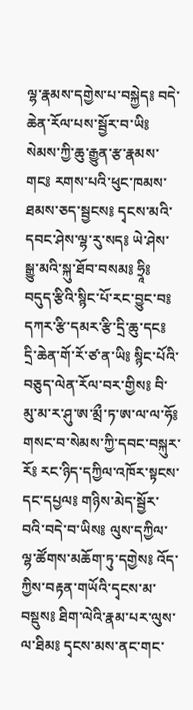ལྷ་རྣམས་དགྱེས་པ་བསྐྱེད༔ བདེ་ཆེན་རོལ་པས་སྦྱོར་བ་ཡི༔ སེམས་ཀྱི་ཆུ་རྒྱུན་རྩ་རྣམས་གང༔ རགས་པའི་ཕུང་ཁམས་ཐམས་ཅད་སྦྱངས༔ དྭངས་མའི་དབང་ཤེས་ལྷ་རུ་སད༔ ཡེ་ཤེས་སྒྱུ་མའི་སྐུ་ཐོབ་བསམ༔ ཧྲཱི༔ བདུད་རྩིའི་སྙིང་པོ་རང་བྱུང་བ༔ དཀར་རྩི་དམར་རྩི་དྲི་ཆུ་དང༔ དྲི་ཆེན་གོ་རོ་ཙ་ན་ཡི༔ སྙིང་པོའི་བཅུད་ལེན་རོལ་བར་གྱིས༔ བི་མུ་མ་ར་ཤུ་ཨ་མྲྀ་ཏ་ཨ་ལ་ལ་ཧོ༔ གསང་བ་སེམས་ཀྱི་དབང་བསྐུར་རོ༔ རང་ཉིད་དཀྱིལ་འཁོར་སྟངས་དང་དཔྱལ༔ གཉིས་མེད་སྦྱོར་བའི་བདེ་བ་ཡིས༔ ལུས་དཀྱིལ་ལྷ་ཚོགས་མཆོག་ཏུ་དགྱེས༔ འོད་ཀྱིས་བརྟན་གཡོའི་དྭངས་མ་བསྡུས༔ ཐིག་ལེའི་རྣམ་པར་ལུས་ལ་ཐིམ༔ དྭངས་མས་ནང་གང་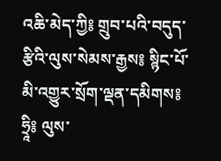འཆི་མེད་ཀྱི༔ གྲུབ་པའི་བདུད་རྩིའི་ལུས་སེམས་རྒྱས༔ སྙིང་པོ་མི་འགྱུར་སྲོག་ལྡན་དམིགས༔ ཧྲཱི༔ ལུས་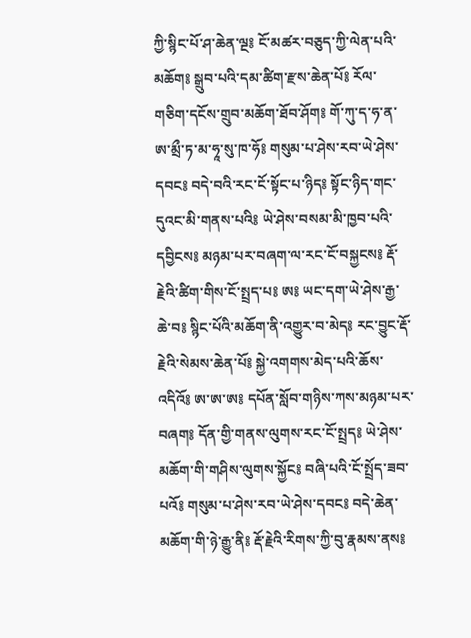ཀྱི་སྙིང་པོ་ཤ་ཆེན་ལྔ༔ ངོ་མཚར་བཅུད་ཀྱི་ལེན་པའི་མཆོག༔ སྒྲུབ་པའི་དམ་ཚིག་རྫས་ཆེན་པོ༔ རོལ་གཅིག་དངོས་གྲུབ་མཆོག་ཐོབ་ཤོག༔ གོ་ཀུ་ད་ཧ་ན་ཨ་མྲྀ་ཏ་མ་ཧཱ་སུ་ཁ་ཧོ༔ གསུམ་པ་ཤེས་རབ་ཡེ་ཤེས་དབང༔ བདེ་བའི་རང་ངོ་སྟོང་པ་ཉིད༔ སྟོང་ཉིད་གང་དུའང་མི་གནས་པའི༔ ཡེ་ཤེས་བསམ་མི་ཁྱབ་པའི་དབྱིངས༔ མཉམ་པར་བཞག་ལ་རང་ངོ་བསྐྱངས༔ རྡོ་རྗེའི་ཚིག་གིས་ངོ་སྤྲད་པ༔ ཨ༔ ཡང་དག་ཡེ་ཤེས་རྒྱ་ཆེ་བ༔ སྙིང་པོའི་མཆོག་ནི་འགྱུར་བ་མེད༔ རང་བྱུང་རྡོ་རྗེའི་སེམས་ཆེན་པོ༔ སྐྱེ་འགགས་མེད་པའི་ཆོས་འདིའོ༔ ཨ་ཨ་ཨ༔ དཔོན་སློབ་གཉིས་ཀས་མཉམ་པར་བཞག༔ དོན་གྱི་གནས་ལུགས་རང་ངོ་སྤྲད༔ ཡེ་ཤེས་མཆོག་གི་གཤིས་ལུགས་སྐྱོང༔ བཞི་པའི་ངོ་སྤྲོད་ཟབ་པའོ༔ གསུམ་པ་ཤེས་རབ་ཡེ་ཤེས་དབང༔ བདེ་ཆེན་མཆོག་གི་ཉེ་རྒྱུ་ནི༔ རྡོ་རྗེའི་རིགས་ཀྱི་བུ་རྣམས་ནས༔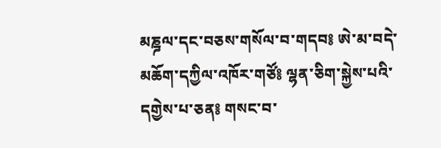མཎྜལ་དང་བཅས་གསོལ་བ་གདབ༔ ཨེ་མ་བདེ་མཆོག་དཀྱིལ་འཁོར་གཙོ༔ ལྷན་ཅིག་སྐྱེས་པའི་དགྱེས་པ་ཅན༔ གསང་བ་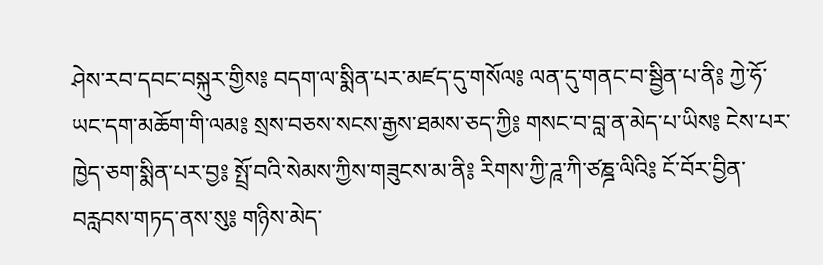ཤེས་རབ་དབང་བསྐུར་གྱིས༔ བདག་ལ་སྨིན་པར་མཛད་དུ་གསོལ༔ ལན་དུ་གནང་བ་སྦྱིན་པ་ནི༔ ཀྱེ་ཧོ་ཡང་དག་མཆོག་གི་ལམ༔ སྲས་བཅས་སངས་རྒྱས་ཐམས་ཅད་ཀྱི༔ གསང་བ་བླ་ན་མེད་པ་ཡིས༔ ངེས་པར་ཁྱེད་ཅག་སྨིན་པར་བྱ༔ སྤྲོ་བའི་སེམས་ཀྱིས་གཟུངས་མ་ནི༔ རིགས་ཀྱི་ཌཱ་ཀི་ཙཎྜ་ལིའི༔ ངོ་བོར་བྱིན་བརླབས་གཏད་ནས་སུ༔ གཉིས་མེད་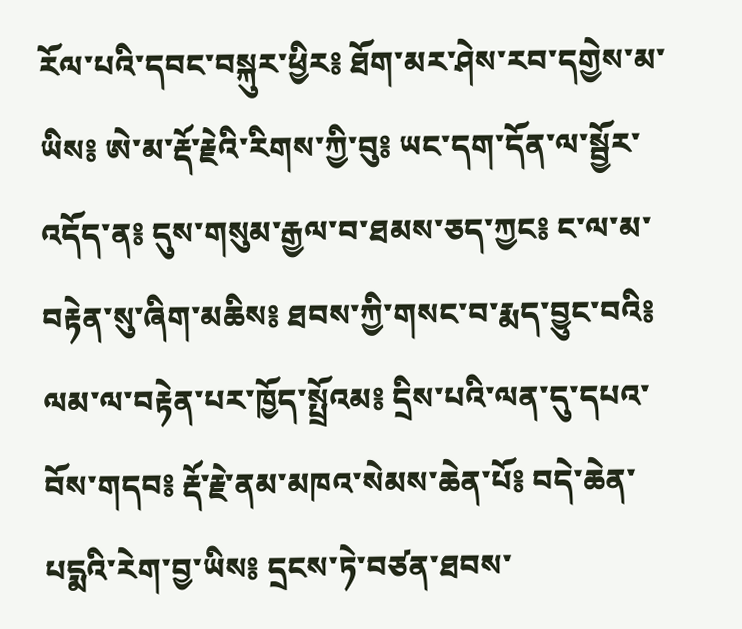རོལ་པའི་དབང་བསྐུར་ཕྱིར༔ ཐོག་མར་ཤེས་རབ་དགྱེས་མ་ཡིས༔ ཨེ་མ་རྡོ་རྗེའི་རིགས་ཀྱི་བུ༔ ཡང་དག་དོན་ལ་སྦྱོར་འདོད་ན༔ དུས་གསུམ་རྒྱལ་བ་ཐམས་ཅད་ཀྱང༔ ང་ལ་མ་བརྟེན་སུ་ཞིག་མཆིས༔ ཐབས་ཀྱི་གསང་བ་རྨད་བྱུང་བའི༔ ལམ་ལ་བརྟེན་པར་ཁྱོད་སྤྲོའམ༔ དྲིས་པའི་ལན་དུ་དཔའ་བོས་གདབ༔ རྡོ་རྗེ་ནམ་མཁའ་སེམས་ཆེན་པོ༔ བདེ་ཆེན་པདྨའི་རེག་བྱ་ཡིས༔ དྲངས་ཏེ་བཙན་ཐབས་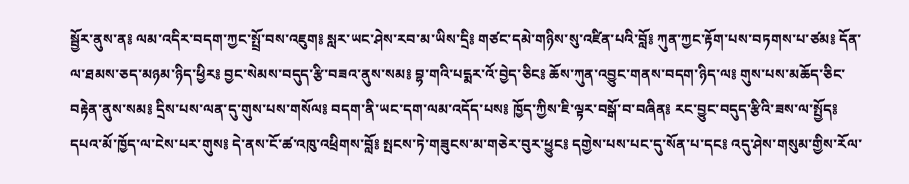སྦྱོར་ནུས་ན༔ ལམ་འདིར་བདག་ཀྱང་སྤྲོ་བས་འཇུག༔ སླར་ཡང་ཤེས་རབ་མ་ཡིས་དྲི༔ གཙང་དམེ་གཉིས་སུ་འཛིན་པའི་བློ༔ ཀུན་ཀྱང་རྟོག་པས་བཏགས་པ་ཙམ༔ དོན་ལ་ཐམས་ཅད་མཉམ་ཉིད་ཕྱིར༔ བྱང་སེམས་བདུད་རྩི་བཟའ་ནུས་སམ༔ བྷ་གའི་པདྨར་འོ་བྱེད་ཅིང༔ ཆོས་ཀུན་འབྱུང་གནས་བདག་ཉིད་ལ༔ གུས་པས་མཆོད་ཅིང་བརྟེན་ནུས་སམ༔ དྲིས་པས་ལན་དུ་གུས་པས་གསོལ༔ བདག་ནི་ཡང་དག་ལམ་འདོད་པས༔ ཁྱོད་ཀྱིས་ཇི་ལྟར་བསྒོ་བ་བཞིན༔ རང་བྱུང་བདུད་རྩིའི་ཟས་ལ་སྤྱོད༔ དཔའ་མོ་ཁྱོད་ལ་ངེས་པར་གུས༔ དེ་ནས་ངོ་ཚ་འཁུ་འཕྲིགས་བློ༔ སྤངས་ཏེ་གཟུངས་མ་གཅེར་བུར་ཕྱུང༔ དགྱེས་པས་པང་དུ་སོན་པ་དང༔ འདུ་ཤེས་གསུམ་གྱིས་རོལ་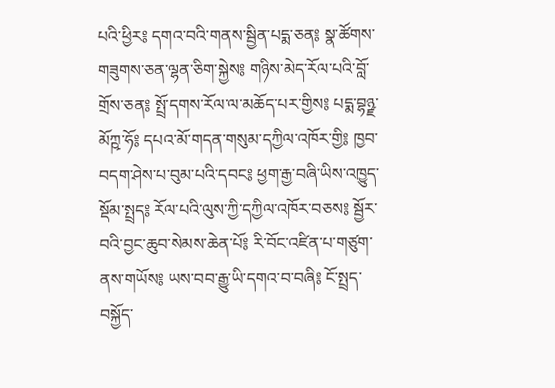པའི་ཕྱིར༔ དགའ་བའི་གནས་སྦྱིན་པདྨ་ཅན༔ སྣ་ཚོགས་གཟུགས་ཅན་ལྷན་ཅིག་སྐྱེས༔ གཉིས་མེད་རོལ་པའི་བློ་གྲོས་ཅན༔ སྤྲོ་དགས་རོལ་ལ་མཆོད་པར་གྱིས༔ པདྨ་བྷཉྫ་མོཀྵ་ཧོ༔ དཔའ་མོ་གདན་གསུམ་དཀྱིལ་འཁོར་གྱི༔ ཁྱབ་བདག་ཤེས་པ་བུམ་པའི་དབང༔ ཕྱག་རྒྱ་བཞི་ཡིས་འཁྱུད་སྡོམ་སྤྲད༔ རོལ་པའི་ལུས་ཀྱི་དཀྱིལ་འཁོར་བཅས༔ སྦྱོར་བའི་བྱང་ཆུབ་སེམས་ཆེན་པོ༔ རི་བོང་འཛིན་པ་གཙུག་ནས་གཡོས༔ ཡས་བབ་རྒྱུ་ཡི་དགའ་བ་བཞི༔ ངོ་སྤྲད་བསྐྱོད་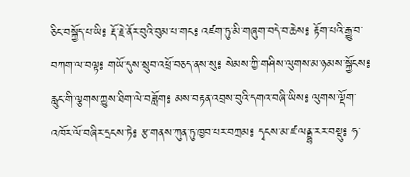ཅིང་བསྐྱོད་པ་ཡི༔ རྡོ་རྗེ་ནོར་བུའི་བུམ་པ་གང༔ འཛག་ཏུ་མི་གཞུག་བདེ་བ་ཆེས༔ རྟོག་པའི་རྒྱུ་བ་བཀག་ལ་བལྟ༔ གཡོ་དུས་སྲུབ་འཕྲོ་བཅད་ནས་སུ༔ སེམས་ཀྱི་གཤིས་ལུགས་མ་ཉམས་སྐྱོངས༔ རླུང་གི་ལྕགས་ཀྱུས་ཐིག་ལེ་བཟློག༔ མས་བརྟན་འབྲས་བུའི་དགའ་བཞི་ཡིས༔ ལུགས་ལྡོག་འཁོར་ལོ་བཞིར་དྲངས་ཏེ༔ རྩ་གནས་ཀུན་ཏུ་ཁྱབ་པར་བཀྲམ༔ དྭངས་མ་ཛ་ལནྡྷ་རར་བསྡུ༔ ཧ་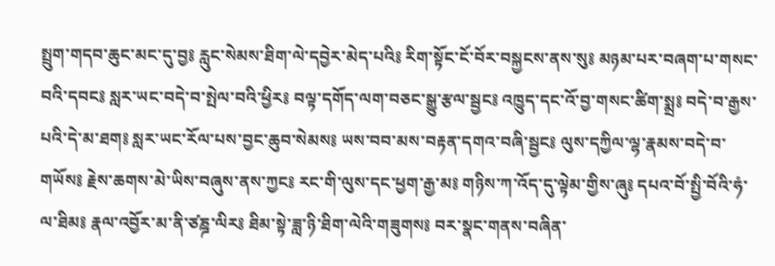སྤྲུག་གདབ་ཆུང་མང་དུ་བྱ༔ རླུང་སེམས་ཐིག་ལེ་དབྱེར་མེད་པའི༔ རིག་སྟོང་ངོ་བོར་བསྐྱངས་ནས་སུ༔ མཉམ་པར་བཞག་པ་གསང་བའི་དབང༔ སླར་ཡང་བདེ་བ་སྤེལ་བའི་ཕྱིར༔ བལྟ་དགོད་ལག་བཅང་སྒྱུ་རྩལ་སྦྱང༔ འཁྱུད་དང་འོ་བྱ་གསང་ཚིག་སྨྲ༔ བདེ་བ་རྒྱས་པའི་དེ་མ་ཐག༔ སླར་ཡང་རོལ་པས་བྱང་ཆུབ་སེམས༔ ཡས་བབ་མས་བརྟན་དགའ་བཞི་སྦྱང༔ ལུས་དཀྱིལ་ལྷ་རྣམས་བདེ་བ་གཡོས༔ རྗེས་ཆགས་མེ་ཡིས་བཞུས་ནས་ཀྱང༔ རང་གི་ལུས་དང་ཕྱག་རྒྱ་མ༔ གཉིས་ཀ་འོད་དུ་ལྟེམ་གྱིས་ཞུ༔ དཔའ་བོ་སྤྱི་བོའི་ཧཾ་ལ་ཐིམ༔ རྣལ་འབྱོར་མ་ནི་ཙཎྜ་ལིར༔ ཐིམ་སྟེ་ཟླ་ཉི་ཐིག་ལེའི་གཟུགས༔ བར་སྣང་གནས་བཞིན་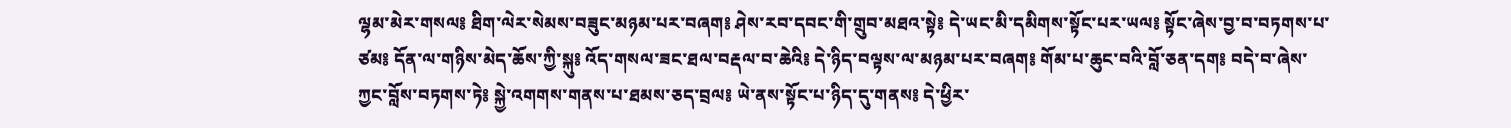ལྷམ་མེར་གསལ༔ ཐིག་ལེར་སེམས་བཟུང་མཉམ་པར་བཞག༔ ཤེས་རབ་དབང་གི་གྲུབ་མཐའ་སྟེ༔ དེ་ཡང་མི་དམིགས་སྟོང་པར་ཡལ༔ སྟོང་ཞེས་བྱ་བ་བཏགས་པ་ཙམ༔ དོན་ལ་གཉིས་མེད་ཆོས་ཀྱི་སྐུ༔ འོད་གསལ་ཟང་ཐལ་བརྡལ་བ་ཆེའི༔ དེ་ཉིད་བལྟས་ལ་མཉམ་པར་བཞག༔ གོམ་པ་ཆུང་བའི་བློ་ཅན་དག༔ བདེ་བ་ཞེས་ཀྱང་བློས་བཏགས་ཏེ༔ སྐྱེ་འགགས་གནས་པ་ཐམས་ཅད་བྲལ༔ ཡེ་ནས་སྟོང་པ་ཉིད་དུ་གནས༔ དེ་ཕྱིར་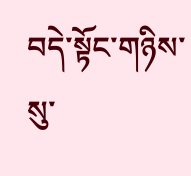བདེ་སྟོང་གཉིས་སུ་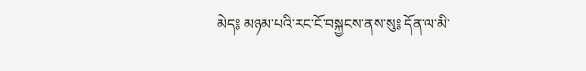མེད༔ མཉམ་པའི་རང་ངོ་བསྐྱངས་ནས་སུ༔ དོན་ལ་མི་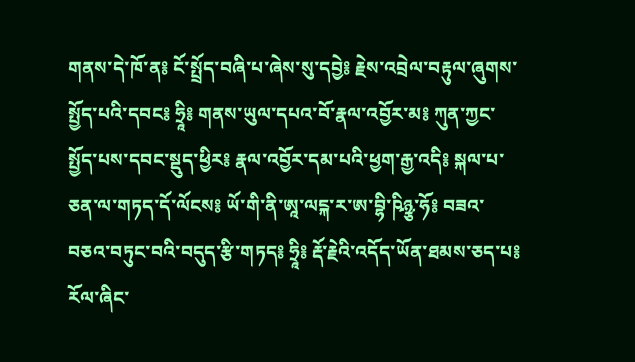གནས་དེ་ཁོ་ན༔ ངོ་སྤྲོད་བཞི་པ་ཞེས་སུ་དབྱེ༔ རྗེས་འབྲེལ་བརྟུལ་ཞུགས་སྤྱོད་པའི་དབང༔ ཧྲཱི༔ གནས་ཡུལ་དཔའ་བོ་རྣལ་འབྱོར་མ༔ ཀུན་ཀྱང་སྤྱོད་པས་དབང་སྡུད་ཕྱིར༔ རྣལ་འབྱོར་དམ་པའི་ཕྱག་རྒྱ་འདི༔ སྐལ་པ་ཅན་ལ་གཏད་དོ་ལོངས༔ ཡོ་གི་ནི་ཨཱ་ལངྐ་ར་ཨ་བྷི་ཥིཉྩ་ཧོ༔ བཟའ་བཅའ་བཏུང་བའི་བདུད་རྩི་གཏད༔ ཧྲཱི༔ རྡོ་རྗེའི་འདོད་ཡོན་ཐམས་ཅད་པ༔ རོལ་ཞིང་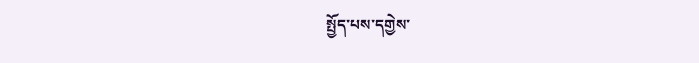སྤྱོད་པས་དགྱེས་